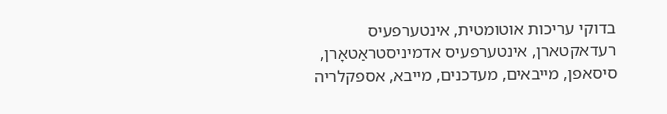בדוקי עריכות אוטומטית, אינטערפעיס רעדאקטארן, אינטערפעיס אדמיניסטראַטאָרן, סיסאפן, מייבאים, מעדכנים, מייבא, אספקלריה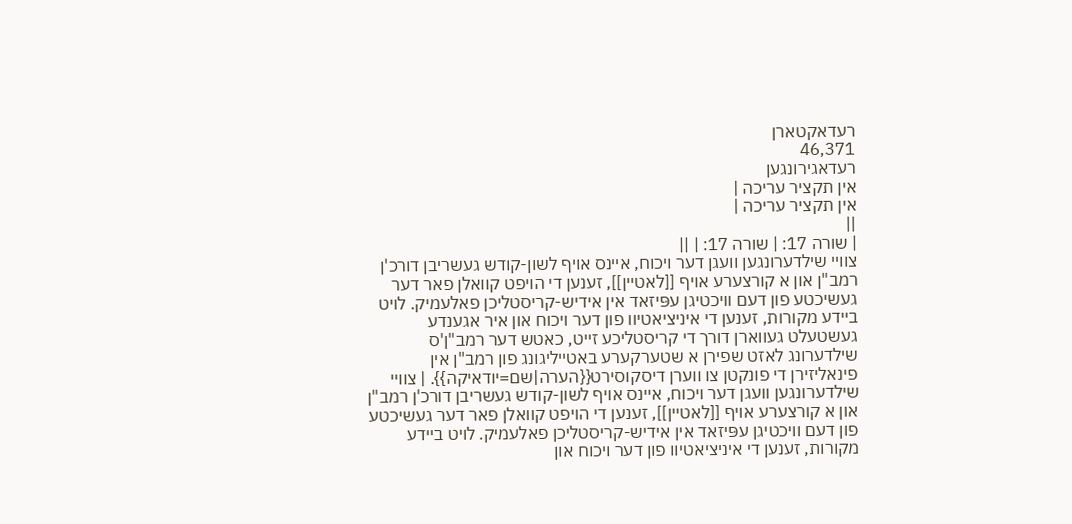רעדאקטארן
46,371
רעדאגירונגען
אין תקציר עריכה |
אין תקציר עריכה |
||
| שורה 17: | שורה 17: | ||
צוויי שילדערונגען וועגן דער ויכוח, איינס אויף לשון-קודש געשריבן דורכ'ן רמב"ן און א קורצערע אויף [[לאטיין]], זענען די הויפט קוואלן פאר דער געשיכטע פון דעם וויכטיגן עפּיזאד אין אידיש-קריסטליכן פאלעמיק. לויט ביידע מקורות, זענען די איניציאטיוו פון דער ויכוח און איר אגענדע געשטעלט געווארן דורך די קריסטליכע זייט, כאטש דער רמב"ן'ס שילדערונג לאזט שפירן א שטערקערע באטייליגונג פון רמב"ן אין פינאליזירן די פונקטן צו ווערן דיסקוסירט{{הערה|שם=יודאיקה}}. | צוויי שילדערונגען וועגן דער ויכוח, איינס אויף לשון-קודש געשריבן דורכ'ן רמב"ן און א קורצערע אויף [[לאטיין]], זענען די הויפט קוואלן פאר דער געשיכטע פון דעם וויכטיגן עפּיזאד אין אידיש-קריסטליכן פאלעמיק. לויט ביידע מקורות, זענען די איניציאטיוו פון דער ויכוח און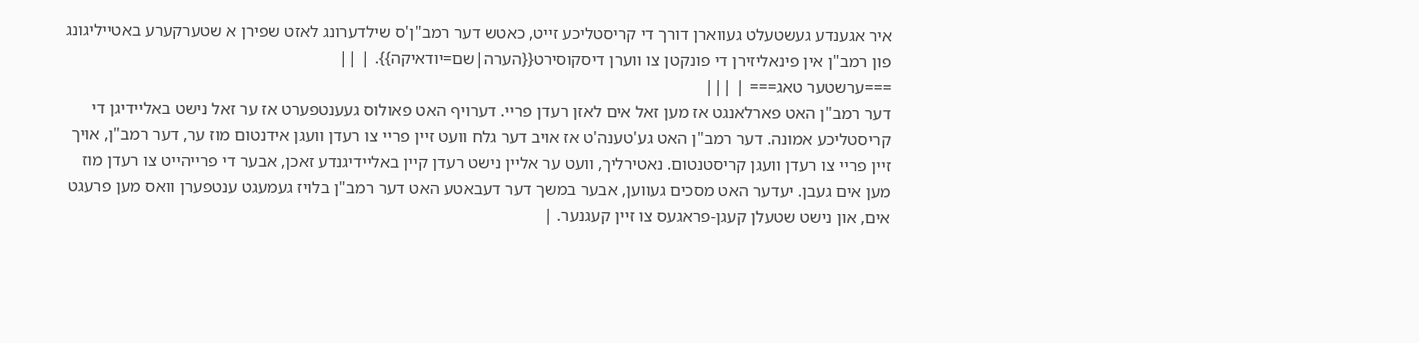איר אגענדע געשטעלט געווארן דורך די קריסטליכע זייט, כאטש דער רמב"ן'ס שילדערונג לאזט שפירן א שטערקערע באטייליגונג פון רמב"ן אין פינאליזירן די פונקטן צו ווערן דיסקוסירט{{הערה|שם=יודאיקה}}. | ||
===ערשטער טאג=== | |||
דער רמב"ן האט פארלאנגט אז מען זאל אים לאזן רעדן פריי. דערויף האט פאולוס געענטפערט אז ער זאל נישט באליידיגן די קריסטליכע אמונה. דער רמב"ן האט גע'טענה'ט אז אויב דער גלח וועט זיין פריי צו רעדן וועגן אידנטום מוז ער, דער רמב"ן, אויך זיין פריי צו רעדן וועגן קריסטנטום. נאטירליך, וועט ער אליין נישט רעדן קיין באליידיגנדע זאכן, אבער די פרייהייט צו רעדן מוז מען אים געבן. יעדער האט מסכים געווען, אבער במשך דער דעבאטע האט דער רמב"ן בלויז געמעגט ענטפערן וואס מען פרעגט אים, און נישט שטעלן קעגן-פראגעס צו זיין קעגנער. |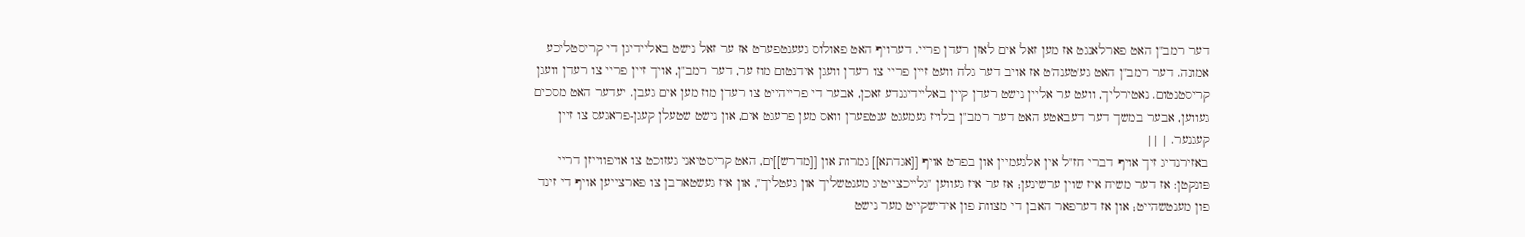דער רמב"ן האט פארלאנגט אז מען זאל אים לאזן רעדן פריי. דערויף האט פאולוס געענטפערט אז ער זאל נישט באליידיגן די קריסטליכע אמונה. דער רמב"ן האט גע'טענה'ט אז אויב דער גלח וועט זיין פריי צו רעדן וועגן אידנטום מוז ער, דער רמב"ן, אויך זיין פריי צו רעדן וועגן קריסטנטום. נאטירליך, וועט ער אליין נישט רעדן קיין באליידיגנדע זאכן, אבער די פרייהייט צו רעדן מוז מען אים געבן. יעדער האט מסכים געווען, אבער במשך דער דעבאטע האט דער רמב"ן בלויז געמעגט ענטפערן וואס מען פרעגט אים, און נישט שטעלן קעגן-פראגעס צו זיין קעגנער. | ||
באזירנדיג זיך אויף דברי חז"ל אין אלגעמיין און בפרט אויף [[אגדתא]] גמרות און [[מדרש]]ים, האט קריסטיאני געזוכט צו אויפווייזן דריי פּונקטן: אז דער משיח איז שוין ערשינען; אז ער איז געווען "גלייכצייטיג מענטשליך און געטליך", און איז געשטארבן צו פארצייען אויף די זינד פון מענטשהייט; און אז דערפאר האבן די מצוות פון אידישקייט מער נישט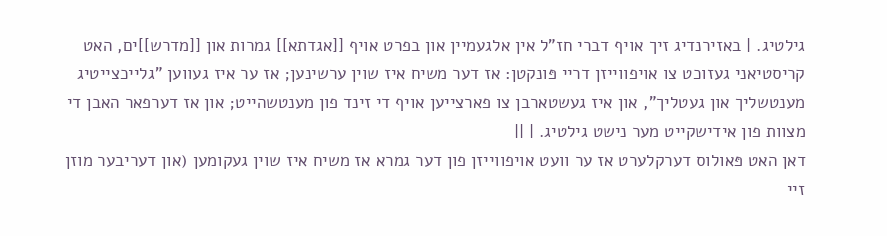גילטיג. | באזירנדיג זיך אויף דברי חז"ל אין אלגעמיין און בפרט אויף [[אגדתא]] גמרות און [[מדרש]]ים, האט קריסטיאני געזוכט צו אויפווייזן דריי פּונקטן: אז דער משיח איז שוין ערשינען; אז ער איז געווען "גלייכצייטיג מענטשליך און געטליך", און איז געשטארבן צו פארצייען אויף די זינד פון מענטשהייט; און אז דערפאר האבן די מצוות פון אידישקייט מער נישט גילטיג. | ||
דאן האט פּאולוס דערקלערט אז ער וועט אויפווייזן פון דער גמרא אז משיח איז שוין געקומען (און דעריבער מוזן זיי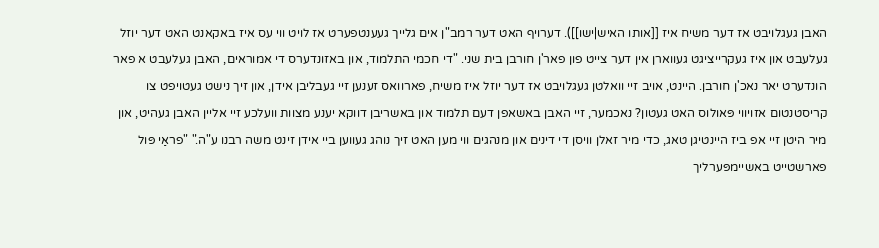האבן געגלויבט אז דער משיח איז [[אותו האיש|ישו]]). דערויף האט דער רמב"ן אים גלייך געענטפערט אז לויט ווי עס איז באקאנט האט דער יוזל געלעבט און איז געקרייציגט געווארן אין דער צייט פון פאר'ן חורבן בית שני. "די חכמי התלמוד, און באזונדערס די אמוראים, האבן געלעבט א פאר הונדערט יאר נאכ'ן חורבן. היינט, אויב זיי וואלטן געגלויבט אז דער יוזל איז משיח, פארוואס זענען זיי געבליבן אידן, און זיך נישט געטויפט צו קריסטנטום אזויווי פּאולוס האט געטון? נאכמער, זיי האבן באשאפן דעם תלמוד און באשריבן דווקא יענע מצוות וועלכע זיי אליין האבן געהיט, און מיר היטן זיי אפ ביז היינטיגן טאג, כדי מיר זאלן וויסן די דינים און מנהגים ווי מען האט זיך נוהג געווען ביי אידן זינט משה רבנו ע"ה." "פראַי פּול פארשטייט באשיימפּערליך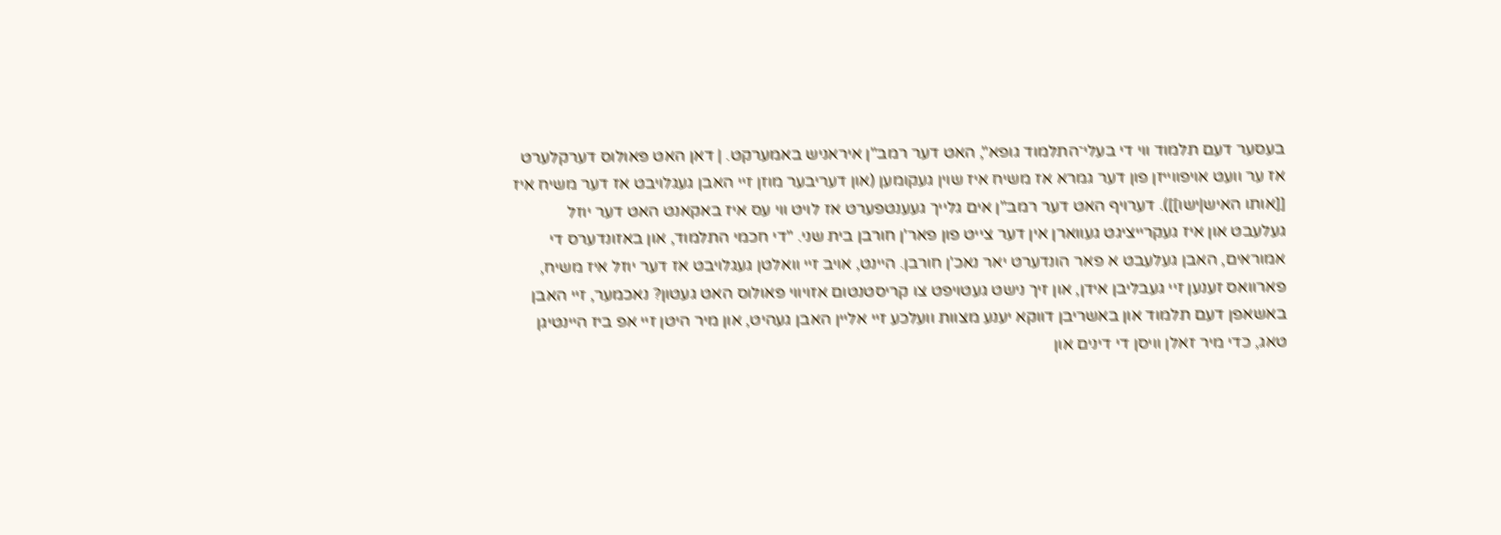בעסער דעם תלמוד ווי די בעלי־התלמוד גופא", האט דער רמב"ן איראניש באמערקט. | דאן האט פּאולוס דערקלערט אז ער וועט אויפווייזן פון דער גמרא אז משיח איז שוין געקומען (און דעריבער מוזן זיי האבן געגלויבט אז דער משיח איז [[אותו האיש|ישו]]). דערויף האט דער רמב"ן אים גלייך געענטפערט אז לויט ווי עס איז באקאנט האט דער יוזל געלעבט און איז געקרייציגט געווארן אין דער צייט פון פאר'ן חורבן בית שני. "די חכמי התלמוד, און באזונדערס די אמוראים, האבן געלעבט א פאר הונדערט יאר נאכ'ן חורבן. היינט, אויב זיי וואלטן געגלויבט אז דער יוזל איז משיח, פארוואס זענען זיי געבליבן אידן, און זיך נישט געטויפט צו קריסטנטום אזויווי פּאולוס האט געטון? נאכמער, זיי האבן באשאפן דעם תלמוד און באשריבן דווקא יענע מצוות וועלכע זיי אליין האבן געהיט, און מיר היטן זיי אפ ביז היינטיגן טאג, כדי מיר זאלן וויסן די דינים און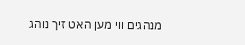מנהגים ווי מען האט זיך נוהג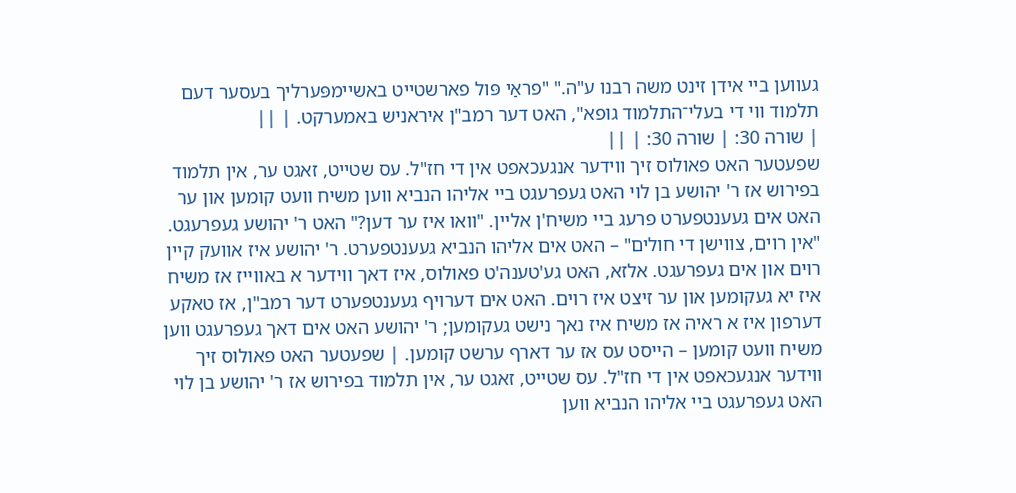געווען ביי אידן זינט משה רבנו ע"ה." "פראַי פּול פארשטייט באשיימפּערליך בעסער דעם תלמוד ווי די בעלי־התלמוד גופא", האט דער רמב"ן איראניש באמערקט. | ||
| שורה 30: | שורה 30: | ||
שפעטער האט פאולוס זיך ווידער אנגעכאפט אין די חז"ל. עס שטייט, זאגט ער, אין תלמוד בפירוש אז ר' יהושע בן לוי האט געפרעגט ביי אליהו הנביא ווען משיח וועט קומען און ער האט אים געענטפערט פרעג ביי משיח'ן אליין. "וואו איז ער דען?" האט ר' יהושע געפרעגט. "אין רוים, צווישן די חולים" – האט אים אליהו הנביא געענטפערט. ר' יהושע איז אוועק קיין רוים און אים געפרעגט. אלזא, האט גע'טענה'ט פאולוס, איז דאך ווידער א באווייז אז משיח איז יא געקומען און ער זיצט איז רוים. האט אים דערויף געענטפערט דער רמב"ן, אז טאקע דערפון איז א ראיה אז משיח איז נאך נישט געקומען; ר' יהושע האט אים דאך געפרעגט ווען משיח וועט קומען – הייסט עס אז ער דארף ערשט קומען. | שפעטער האט פאולוס זיך ווידער אנגעכאפט אין די חז"ל. עס שטייט, זאגט ער, אין תלמוד בפירוש אז ר' יהושע בן לוי האט געפרעגט ביי אליהו הנביא ווען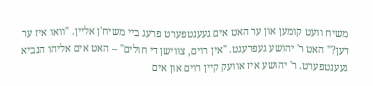משיח וועט קומען און ער האט אים געענטפערט פרעג ביי משיח'ן אליין. "וואו איז ער דען?" האט ר' יהושע געפרעגט. "אין רוים, צווישן די חולים" – האט אים אליהו הנביא געענטפערט. ר' יהושע איז אוועק קיין רוים און אים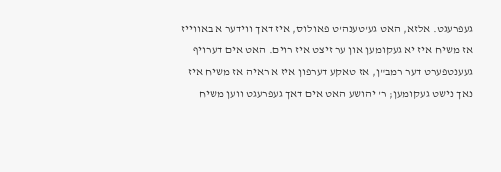געפרעגט. אלזא, האט גע'טענה'ט פאולוס, איז דאך ווידער א באווייז אז משיח איז יא געקומען און ער זיצט איז רוים. האט אים דערויף געענטפערט דער רמב"ן, אז טאקע דערפון איז א ראיה אז משיח איז נאך נישט געקומען; ר' יהושע האט אים דאך געפרעגט ווען משיח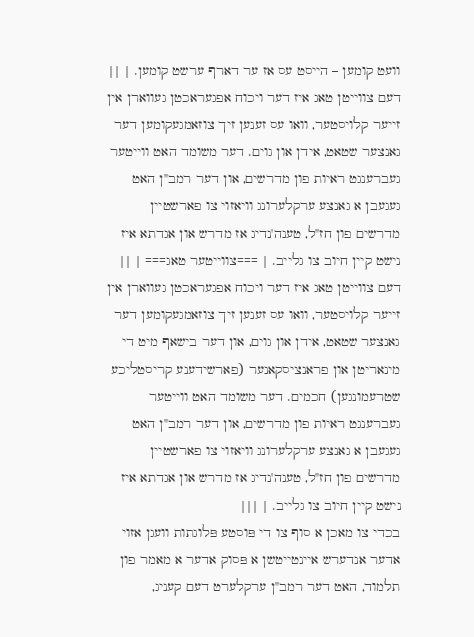וועט קומען – הייסט עס אז ער דארף ערשט קומען. | ||
דעם צווייטן טאג איז דער ויכוח אפגעראכטן געווארן אין זייער קלויסטער, וואו עס זענען זיך צוזאמגעקומען דער גאנצער שטאט, אידן און גוים. דער משומד האט ווייטער געברענגט ראיות פון מדרשים, און דער רמב"ן האט געגעבן א גאנצע ערקלערונג וויאזוי צו פארשטיין מדרשים פון חז"ל, טענה'נדיג אז מדרש און אגדתא איז נישט קיין חיוב צו גלייב. | ===צווייטער טאג=== | ||
דעם צווייטן טאג איז דער ויכוח אפגעראכטן געווארן אין זייער קלויסטער, וואו עס זענען זיך צוזאמגעקומען דער גאנצער שטאט, אידן און גוים, און דער בישאף מיט די מינאריטן און פראנציסקאנער (פארשידענע קריסטליכע שטרעמונגען) חכמים. דער משומד האט ווייטער געברענגט ראיות פון מדרשים, און דער רמב"ן האט געגעבן א גאנצע ערקלערונג וויאזוי צו פארשטיין מדרשים פון חז"ל, טענה'נדיג אז מדרש און אגדתא איז נישט קיין חיוב צו גלייב. | |||
בכדי צו מאכן א סוף צו די פּוסטע פּלוגתות וועגן אזוי אדער אנדערש איינטייטשן א פּסוק אדער א מאמר פון תלמוד, האט דער רמב"ן ערקלערט דעם קעניג,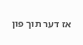אז דער תוך פון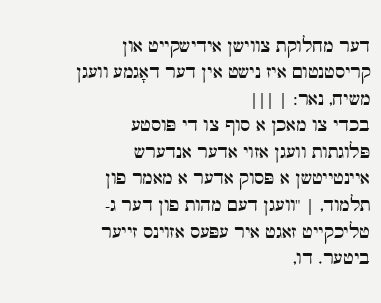דער מחלוקת צווישן אידישקייט און קריסטנטום איז נישט אין דער דאָגמע וועגן משיח, נאר: | |||
בכדי צו מאכן א סוף צו די פּוסטע פּלוגתות וועגן אזוי אדער אנדערש איינטייטשן א פּסוק אדער א מאמר פון תלמוד, | "וועגן דעם מהות פון דער ג-טליכקייט זאגט איר עפּעס אזוינס זייער ביטער. דו,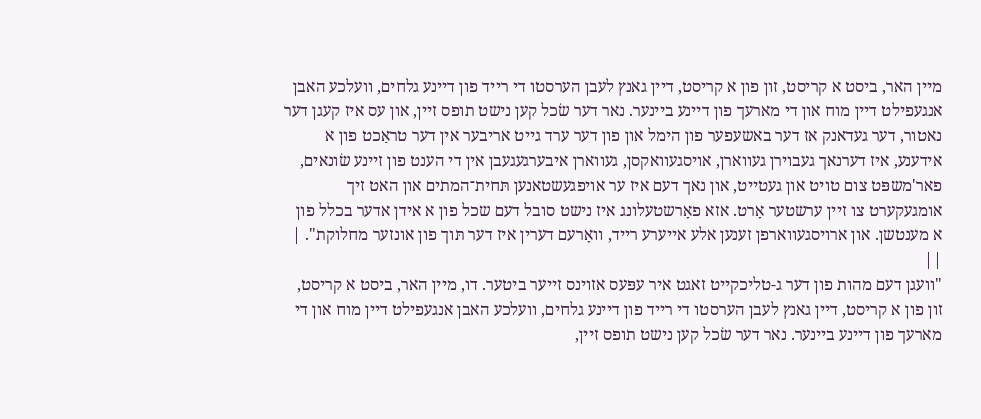מיין האר, ביסט א קריסט, זון פון א קריסט, דיין גאנץ לעבן הערסטו די רייד פון דיינע גלחים, וועלכע האבן אנגעפילט דיין מוח און די מארעך פון דיינע ביינער. נאר דער שׂכל קען נישט תופס זיין, און עס איז קעגן דער נאטור, דער געדאנק אז דער באשעפער פון הימל און פון דער ערד גייט אריבער אין דער טראַכט פון א אידענע, איז דערנאך געבוירן געווארן, אויסגעוואקסן, געווארן איבערגעגעבן אין די הענט פון זיינע שׂונאים, פאר'משפּט צום טויט און געטייט, און נאך דעם איז ער אויפגעשטאנען תּחית־המתים און האט זיך אומגעקערט צו זיין ערשטער אָרט. אזא פאָרשטעלונג איז נישט סובל דעם שכל פון א אידן אדער בכלל פון א מענטשן. און ארויסגעווארפן זענען אלע אייערע רייד, וואָרעם דערין איז דער תּוך פון אונזער מחלוקת". | ||
"וועגן דעם מהות פון דער ג-טליכקייט זאגט איר עפּעס אזוינס זייער ביטער. דו, מיין האר, ביסט א קריסט, זון פון א קריסט, דיין גאנץ לעבן הערסטו די רייד פון דיינע גלחים, וועלכע האבן אנגעפילט דיין מוח און די מארעך פון דיינע ביינער. נאר דער שׂכל קען נישט תופס זיין,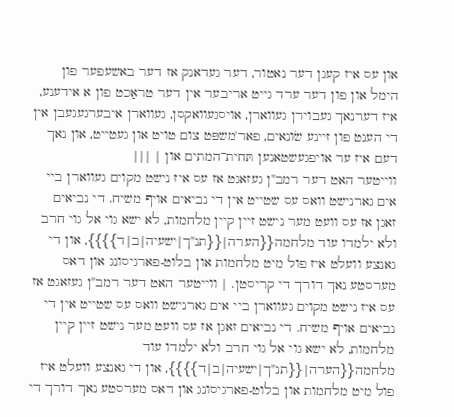און עס איז קעגן דער נאטור, דער געדאנק אז דער באשעפער פון הימל און פון דער ערד גייט אריבער אין דער טראַכט פון א אידענע, איז דערנאך געבוירן געווארן, אויסגעוואקסן, געווארן איבערגעגעבן אין די הענט פון זיינע שׂונאים, פאר'משפּט צום טויט און געטייט, און נאך דעם איז ער אויפגעשטאנען תּחית־המתים און | |||
ווייטער האט דער רמב"ן געזאגט אז עס איז נישט מקוים געווארן ביי אים גארנישט וואס עס שטייט אין די נביאים אויף משיח. די נביאים זאגן אז עס וועט מער נישט זיין קיין מלחמות, לא ישא גוי אל גוי חרב ולא ילמדו עוד מלחמה{{הערה|{{תנ"ך|ישעיה|ב|ד}}}}, און די גאנצע וועלט איז פול מיט מלחמות און בלוט-פארגיסונג און דאס מערסטע נאך דורך די קריסטן. | ווייטער האט דער רמב"ן געזאגט אז עס איז נישט מקוים געווארן ביי אים גארנישט וואס עס שטייט אין די נביאים אויף משיח. די נביאים זאגן אז עס וועט מער נישט זיין קיין מלחמות, לא ישא גוי אל גוי חרב ולא ילמדו עוד מלחמה{{הערה|{{תנ"ך|ישעיה|ב|ד}}}}, און די גאנצע וועלט איז פול מיט מלחמות און בלוט-פארגיסונג און דאס מערסטע נאך דורך די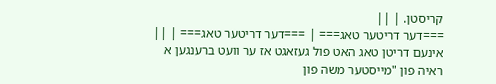קריסטן. | ||
===דער דריטער טאג=== | ===דער דריטער טאג=== | ||
אינעם דריטן טאג האט פול געזאגט אז ער וועט ברענגען א ראיה פון "מייסטער משה פון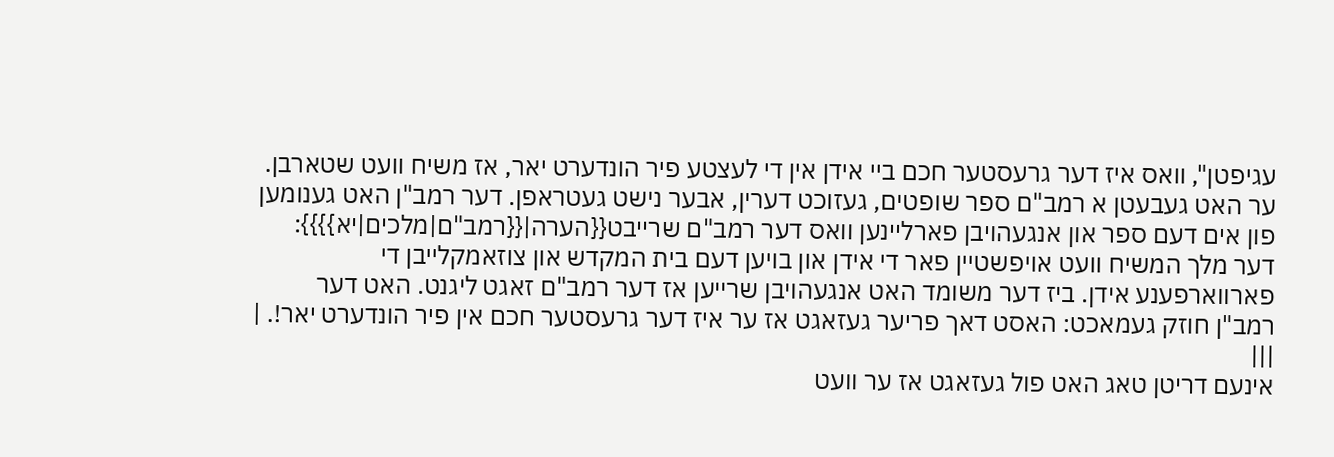עגיפטן", וואס איז דער גרעסטער חכם ביי אידן אין די לעצטע פיר הונדערט יאר, אז משיח וועט שטארבן. ער האט געבעטן א רמב"ם ספר שופטים, געזוכט דערין, אבער נישט געטראפן. דער רמב"ן האט גענומען פון אים דעם ספר און אנגעהויבן פארליינען וואס דער רמב"ם שרייבט{{הערה|{{רמב"ם|מלכים|יא}}}}: דער מלך המשיח וועט אויפשטיין פאר די אידן און בויען דעם בית המקדש און צוזאמקלייבן די פארווארפענע אידן. ביז דער משומד האט אנגעהויבן שרייען אז דער רמב"ם זאגט ליגנט. האט דער רמב"ן חוזק געמאכט: האסט דאך פריער געזאגט אז ער איז דער גרעסטער חכם אין פיר הונדערט יאר!. | |||
אינעם דריטן טאג האט פול געזאגט אז ער וועט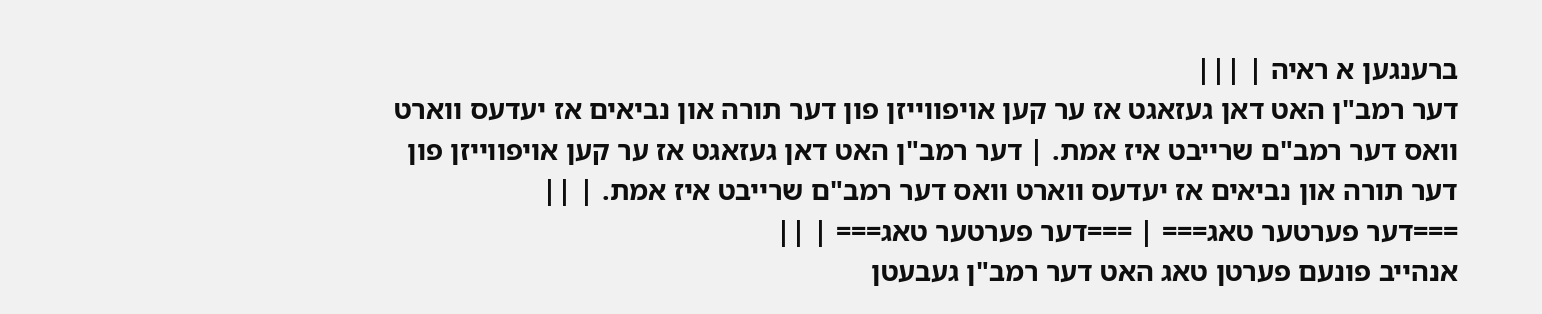ברענגען א ראיה | |||
דער רמב"ן האט דאן געזאגט אז ער קען אויפווייזן פון דער תורה און נביאים אז יעדעס ווארט וואס דער רמב"ם שרייבט איז אמת. | דער רמב"ן האט דאן געזאגט אז ער קען אויפווייזן פון דער תורה און נביאים אז יעדעס ווארט וואס דער רמב"ם שרייבט איז אמת. | ||
===דער פערטער טאג=== | ===דער פערטער טאג=== | ||
אנהייב פונעם פערטן טאג האט דער רמב"ן געבעטן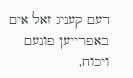דעם קעניג זאל אים באפרייען פונעם ויכוח,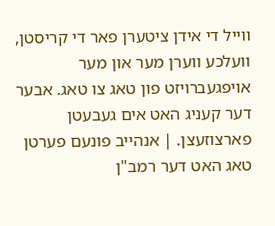ווייל די אידן ציטערן פאר די קריסטן, וועלכע ווערן מער און מער אויפגעברויזט פון טאג צו טאג. אבער דער קעניג האט אים געבעטן פארצוזעצן. | אנהייב פונעם פערטן טאג האט דער רמב"ן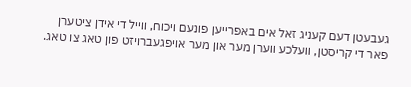געבעטן דעם קעניג זאל אים באפרייען פונעם ויכוח, ווייל די אידן ציטערן פאר די קריסטן, וועלכע ווערן מער און מער אויפגעברויזט פון טאג צו טאג.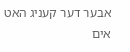אבער דער קעניג האט אים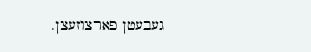געבעטן פארצוזעצן.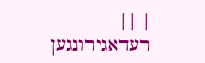| ||
רעדאגירונגען